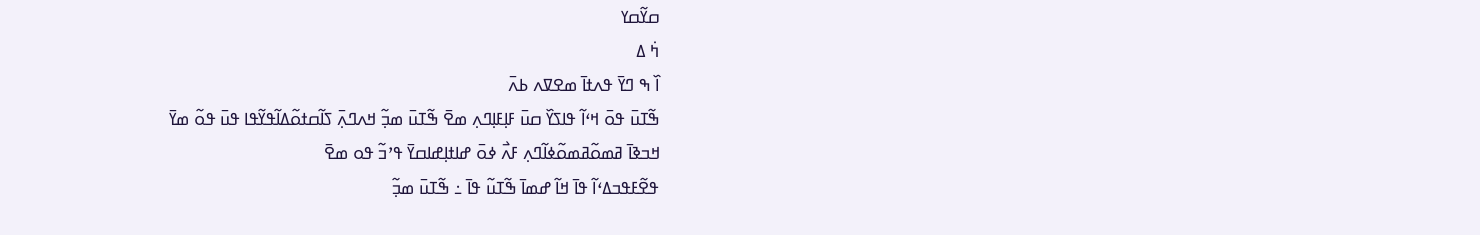ߛߌ߬ߛߌ
ߤ߭ ߡ
ߊ߰ ߒ ߣߌ߫ ߟߍߙߊ߫ ߘߐߜߍ ߕߍ߫
ߒ߬ߠߎ߫ ߟߋ߫ ߞߵߊ߬ ߟߊߖߌ߰ ߛߎ߫ ߓߊ߲ߓߊ߲ߣߍ߲ ߘߐ߫ ߒ߬ߠߎ߫ ߘߏ߲߬ ߞߍߣߍ߲߫ ߖߊ߬ߛߙߋ߬ߡߊ߬ߟߌ߬ߟߊ ߟߎ߫ ߟߋ߬ ߘߌ߫
ߞߏߢߊ߫ ߥߘߋ߬ߥߘߋ߬ߦߊ߬ߣߍ߲ ߓߍ߯ ߦߋ߫ ߝߊߙߊ߲ߝߊߛߌ߫ ߟߴߏ߬ ߟߋ ߘߐ߫
ߟߐ߬ߓߟߏߡߵߊ߬ ߟߊ߫ ߞߊ߬ ߝߘߊ߫ ߒ߬ߠߎ߬ ߟߊ߫ ߸ ߒ߬ߠߎ߫ ߘߏ߲߬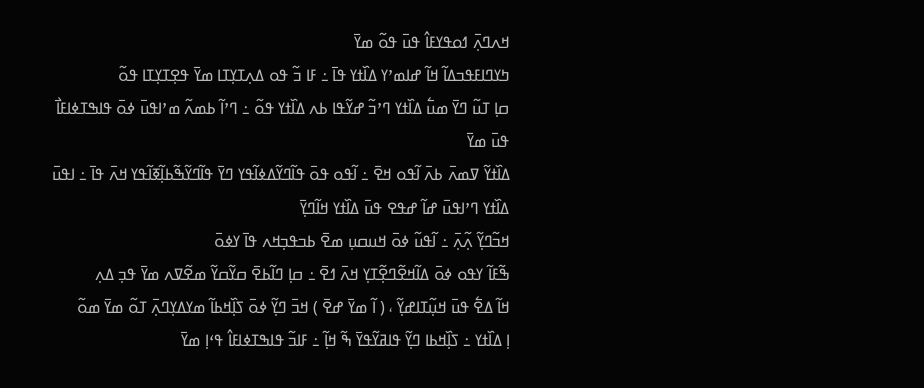ߞߍߣߍ߲߫ ߗߋߟߌߓߊ߮ ߟߎ߫ ߟߋ߬ ߘߌ߫
ߤߌߣߊߓߟߏߡߊ߬ ߞߊ߬ ߝߊߘߴߌ ߡߊ߰ߙߌ ߟߊ߫ ߸ ߓߊ ߏ߬ ߟߋ ߡߍ߲ߠߌ߲ߠߊ ߘߌ߫ ߟߐ߲ߠߌ߲ߠߊ ߟߋ߬
ߛߊ߲ ߠߎ߬ ߣߌ߫ ߘߎ߱ ߡߊ߰ߙߌ ߣߴߏ߬ ߝߌ߬ߟߊ ߕߍ ߡߊ߰ߙߌ ߟߋ߬ ߸ ߣߴߊ߬ ߕߘߍ߬ ߘߴߊߟߎ߫ ߦߋ߫ ߟߊߒߠߦߊߓߊ߯ ߟߎ߫ ߘߌ߫
ߡߊ߰ߙߌ߬ ߜߘߍ߫ ߕߍ߫ ߊ߬ߟߋ ߞߐ߫ ߸ ߊ߬ߟߋ ߟߋ߫ ߟߊ߬ߣߌ߬ߡߦߊ߬ߟߌ ߣߌ߫ ߟߊ߬ߣߌ߬ߒ߬ߕߊ߲߬ߧߊ߬ߟߌ ߞߍ߫ ߟߊ߫ ߸ ߊߟߎ߫ ߡߊ߰ߙߌ ߣߴߊߟߎ߫ ߝߊ߬ ߝߟߐ ߟߎ߫ ߡߊ߰ߙߌ ߞߊ߬ߣߌ߲߫
ߞߏ߬ߣߌ߲߬ ߍ߲߬ߍ߲߫ ߸ ߊ߬ߟߎ߬ ߦߋ߫ ߞߎߛߎ߲ ߘߐ߫ ߕߏߟߏ߲ߞߍ ߟߊ߫ ߌߦߋ߫
ߒ߬ߓߊ߬ ߌߟߋ ߦߋ߫ ߡߊ߬ߞߐ߬ߣߐ߲߬ߠߌ߲ ߞߍ߫ ߗߐ߫ ߸ ߛߊ߲ ߣߊ߬ߕߐ߫ ߛߌ߬ߛߌ߬ ߘߐ߬ߜߍ ߘߌ߫ ߟߏ߲ ߡߍ߲
ߞߊ߬ ߡߐ߱ ߟߎ߫ ߞߎ߲߬ߠߊߝߌ߲߬ ، ( ߊ߬ ߘߌ߫ ߝߐ߫ ) ߞߏ߫ ߣߌ߲߬ ߦߋ߫ ߖߊ߲߰ߞߕߊ߬ ߘߌߡߌ߲ߣߍ߲߫ ߠߋ߬ ߘߌ߫ ߘߋ߬
ߊ߲ ߡߊ߰ߙߌ ߸ ߖߊ߲߰ߞߕߊ ߣߌ߲߬ ߟߊߥߌ߬ߟߌ߫ ߒ߬ ߞߊ߲߬ ߸ ߓߊߏ߬ ߟߊߒߠߦߊߓߊ߮ ߟߵߊ߲ ߘߌ߫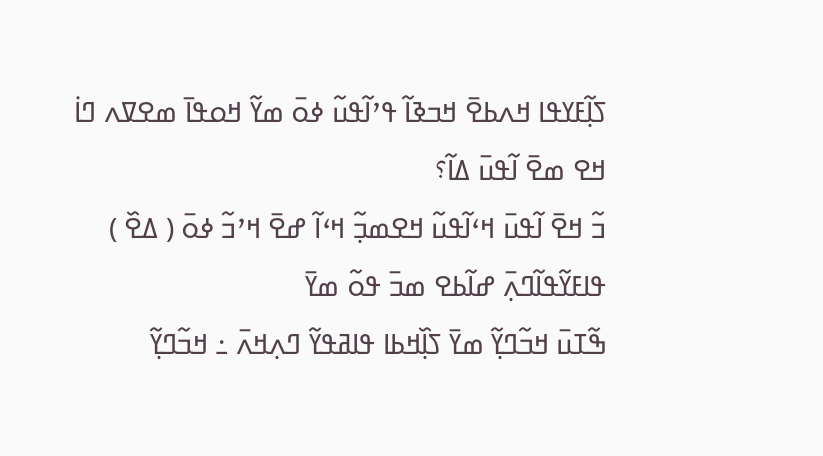ߖߊ߲߬ߓߌߟߊ ߞߍߕߐ߫ ߞߏߢߊ߬ ߟߴߊ߬ߟߎ߬ ߦߋ߫ ߘߌ߬ ߞߋߟߊ߫ ߘߐߜߍ ߣߊ߭ ߞߐ ߘߐ߫ ߊ߬ߟߎ߫ ߡߊ߬؟
ߏ߬ ߞߐ߫ ߊ߬ߟߎ߫ ߞߵߊ߬ߟߎ߬ ߞߐߘߏ߲߬ ߞߵߊ߬ ߝߐ߫ ߞߴߏ߬ ߦߋ߫ ( ߡߐ߰ ) ߟߊߓߌ߬ߟߊ߬ߣߍ߲߫ ߝߊ߬ߕߐ ߘߏ߫ ߟߋ߬ ߘߌ߫
ߒ߬ߠߎ߫ ߞߏ߬ߣߌ߲߬ ߘߌ߫ ߖߊ߲߰ߞߕߊ ߟߊߥߟߌ߬ ߣߍ߲ߞߍ߫ ߸ ߞߏ߬ߣߌ߲߬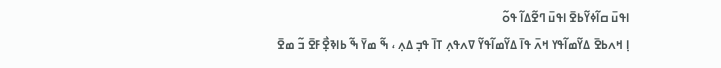ߊߟߎ߫ ߛߊ߬ߦߌ߬ߕߐ߫ ߊߟߎ߫ ߣߐ߬ߡߊ߬ ߟߋ߬
ߊ߲ ߞߍߕߐ߫ ߡߌ߬ߘߊ߬ߟߌ ߞߍ߫ ߟߊ߫ ߡߌ߬ߘߊ߬ߟߌ߬ ߜߍߟߍ߲ ߠߊ߫ ߟߏ߲ ߡߍ߲ ، ߒ߬ ߘߌ߫ ߒ߬ ߕߊߢߐ߲߯ߓߐ߫ ߏ߬ ߘߐ߫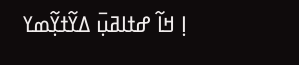ߊ߲ ߞߊ߬ ߝߙߊߥߎ߲߫ ߡߌ߬ߙߌ߲߬ߘߌ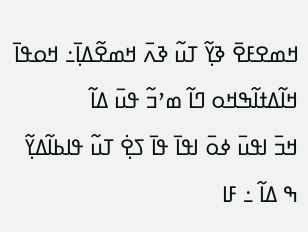ߞߘߐߓߐ߫ ߢߌ߲߬ ߠߎ߬ ߢߍ߫ ߞߘߐ߬ߡߊ߲߫߸ ߞߋߟߊ߫ ߞߊ߬ߡߙߊ߬ߒߞߋ ߣߊ߬ ߘߴߏ߬ ߟߎ߫ ߡߊ߬
ߞߏ߫ ߊߟߎ߫ ߦߋ߫ ߊߟߊ߫ ߟߊ߫ ߖߐ߲߭ ߠߎ߬ ߟߊߕߊ߬ߡߌ߲߬ ߒ ߡߊ߬ ߸ ߓߊ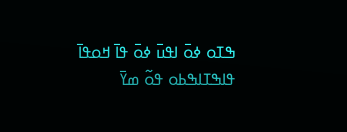ߒߠߋ ߦߋ߫ ߊߟߎ߫ ߦߋ߫ ߟߊ߫ ߞߋߟߊ߫ ߟߊߒߠߊߒߕߋ ߟߋ߬ ߘߌ߫